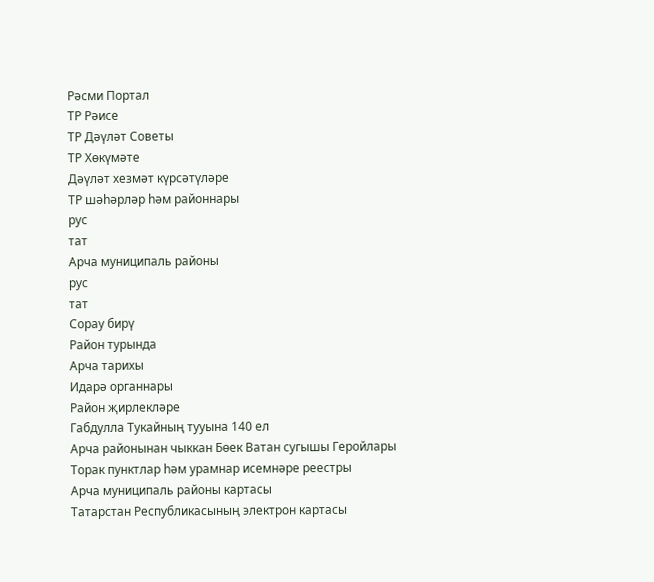Рәсми Портал
ТР Рәисе
ТР Дәүләт Советы
ТР Хөкүмәте
Дәүләт хезмәт күрсәтүләре
ТР шәһәрләр һәм районнары
рус
тат
Арча муниципаль районы
рус
тат
Сорау бирү
Район турында
Арча тарихы
Идарә органнары
Район җирлекләре
Габдулла Тукайның тууына 140 ел
Арча районынан чыккан Бөек Ватан сугышы Геройлары
Торак пунктлар һәм урамнар исемнәре реестры
Арча муниципаль районы картасы
Татарстан Республикасының электрон картасы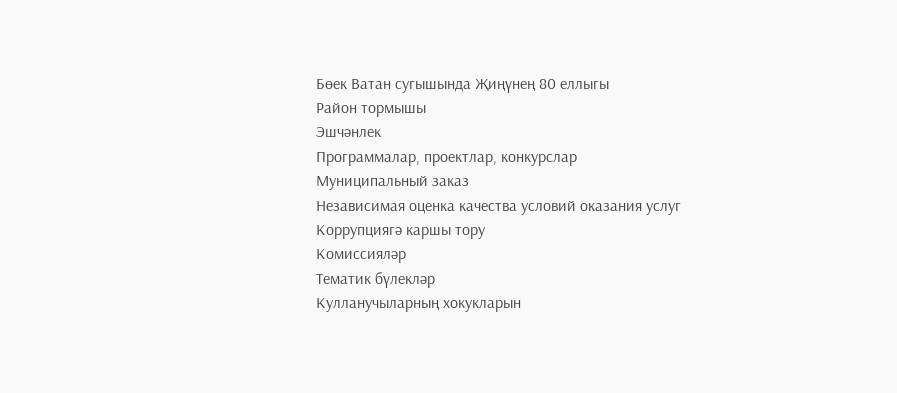Бөек Ватан сугышында Җиңүнең 80 еллыгы
Район тормышы
Эшчәнлек
Программалар, проектлар, конкурслар
Муниципальный заказ
Независимая оценка качества условий оказания услуг
Коррупциягә каршы тору
Комиссияләр
Тематик бүлекләр
Кулланучыларның хокукларын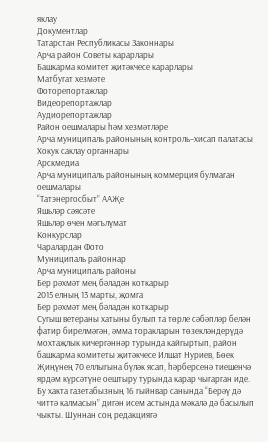яклау
Документлар
Татарстан Республикасы Законнары
Арча район Советы карарлары
Башкарма комитет җитәкчесе карарлары
Матбугат хезмәте
Фоторепортажлар
Видеорепортажлар
Аудиорепортажлар
Район оешмалары һәм хезмәтләре
Арча муниципаль районының контроль–хисап палатасы
Хокук саклау органнары
Арскмедиа
Арча муниципаль районының коммерция булмаган оешмалары
“Татэнергосбыт” ААҖе
Яшьләр сәясәте
Яшьләр өчен мәгълүмат
Конкурслар
Чаралардан Фото
Муниципаль районнар
Арча муниципаль районы
Бер рәхмәт мең бәладән коткарыр
2015 елның 13 марты, җомга
Бер рәхмәт мең бәладән коткарыр
Сугыш ветераны хатыны булып та төрле сәбәпләр белән фатир бирелмәгән, әмма торакларын төзекләндерүдә мохтаҗлык кичергәннәр турында кайгыртып, район башкарма комитеты җитәкчесе Илшат Нуриев, Бөек Җиңүнең 70 еллыгына бүләк ясап, һәрберсенә тиешенчә ярдәм күрсәтүне оештыру турында карар чыгарган иде.
Бу хакта газетабызның 16 гыйнвар санында “Берәү дә читтә калмасын” дигән исем астында мәкалә дә басылып чыкты. Шуннан соң редакциягә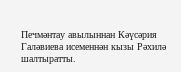Печмәнтау авылыннан Кәүсәрия Галәвиева исеменнән кызы Рәхилә шалтыратты.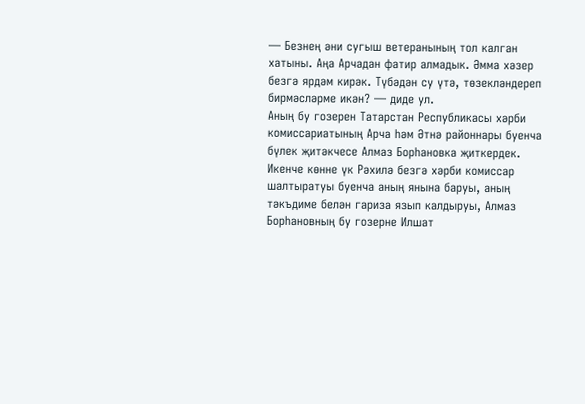— Безнең әни сугыш ветеранының тол калган хатыны. Аңа Арчадан фатир алмадык. Әмма хәзер безгә ярдәм кирәк. Түбәдән су үтә, төзекләндереп бирмәсләрме икән? — диде ул.
Аның бу гозерен Татарстан Республикасы хәрби комиссариатының Арча һәм Әтнә районнары буенча бүлек җитәкчесе Алмаз Борһановка җиткердек. Икенче көнне үк Рәхилә безгә хәрби комиссар шалтыратуы буенча аның янына баруы, аның тәкъдиме белән гариза язып калдыруы, Алмаз Борһановның бу гозерне Илшат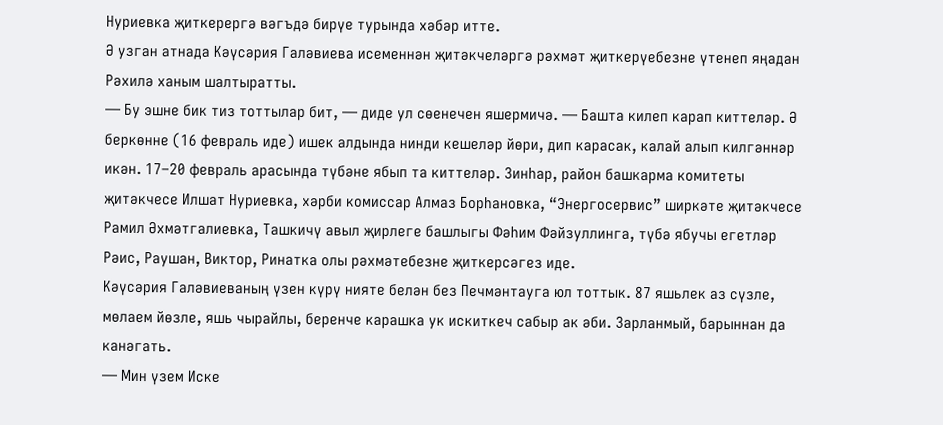Нуриевка җиткерергә вәгъдә бирүе турында хәбәр итте.
Ә узган атнада Кәүсәрия Галәвиева исеменнән җитәкчеләргә рәхмәт җиткерүебезне үтенеп яңадан Рәхилә ханым шалтыратты.
— Бу эшне бик тиз тоттылар бит, — диде ул сөенечен яшермичә. — Башта килеп карап киттеләр. Ә беркөнне (16 февраль иде) ишек алдында нинди кешеләр йөри, дип карасак, калай алып килгәннәр икән. 17–20 февраль арасында түбәне ябып та киттеләр. Зинһар, район башкарма комитеты җитәкчесе Илшат Нуриевка, хәрби комиссар Алмаз Борһановка, “Энергосервис” ширкәте җитәкчесе Рамил Әхмәтгалиевка, Ташкичү авыл җирлеге башлыгы Фәһим Фәйзуллинга, түбә ябучы егетләр Рәис, Раушан, Виктор, Ринатка олы рәхмәтебезне җиткерсәгез иде.
Кәүсәрия Галәвиеваның үзен күрү нияте белән без Печмәнтауга юл тоттык. 87 яшьлек аз сүзле, мөлаем йөзле, яшь чырайлы, беренче карашка ук искиткеч сабыр ак әби. Зарланмый, барыннан да канәгать.
— Мин үзем Иске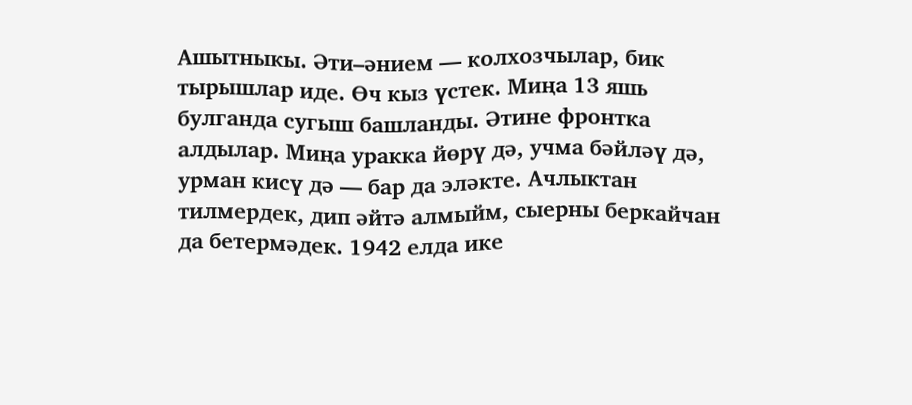Ашытныкы. Әти–әнием — колхозчылар, бик тырышлар иде. Өч кыз үстек. Миңа 13 яшь булганда сугыш башланды. Әтине фронтка алдылар. Миңа уракка йөрү дә, учма бәйләү дә, урман кисү дә — бар да эләкте. Ачлыктан тилмердек, дип әйтә алмыйм, сыерны беркайчан да бетермәдек. 1942 елда ике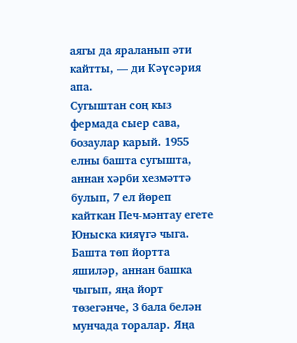аягы да яраланып әти кайтты, — ди Кәүсәрия апа.
Сугыштан соң кыз фермада сыер сава, бозаулар карый. 1955 елны башта сугышта, аннан хәрби хезмәттә булып, 7 ел йөреп кайткан Печ-мәнтау егете Юныска кияүгә чыга. Башта төп йортта яшиләр, аннан башка чыгып, яңа йорт төзегәнче, 3 бала белән мунчада торалар. Яңа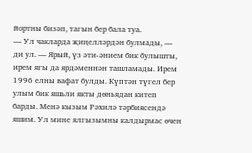йортны бизәп, тагын бер бала туа.
— Ул чакларда җиңелләрдән булмады, — ди ул. — Ярый, үз әти-әнием бик булышты, ирем ягы да ярдәменнән ташламады. Ирем 1996 елны вафат булды. Күптән түгел бер улым бик яшьли якты дөньядан китеп барды. Менә кызым Рәхилә тәрбиясендә яшим. Ул мине ялгызымны калдырмас өчен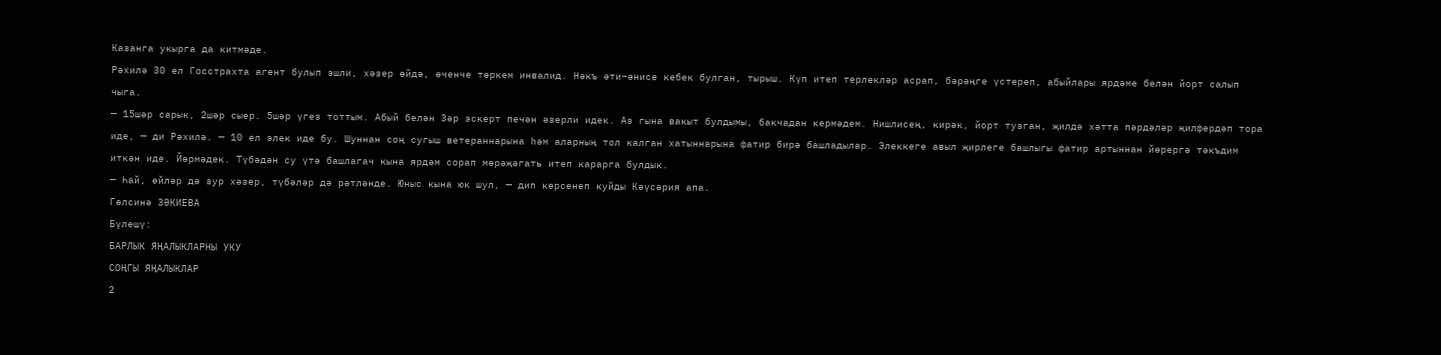Казанга укырга да китмәде.
Рәхилә 30 ел Госстрахта агент булып эшли, хәзер өйдә, өченче төркем инвалид. Нәкъ әти–әнисе кебек булган, тырыш. Күп итеп терлекләр асрап, бәрәңге үстереп, абыйлары ярдәме белән йорт салып чыга.
— 15шәр сарык, 2шәр сыер. 5шәр үгез тоттым. Абый белән 3әр эскерт печән әзерли идек. Аз гына вакыт булдымы, бакчадан кермәдем. Нишлисең, кирәк, йорт тузган, җилдә хәтта пәрдәләр җилфердәп тора иде, — ди Рәхилә. — 10 ел элек иде бу. Шуннан соң сугыш ветераннарына һәм аларның тол калган хатыннарына фатир бирә башладылар. Элеккеге авыл җирлеге башлыгы фатир артыннан йөрергә тәкъдим иткән иде. Йөрмәдек. Түбәдән су үтә башлагач кына ярдәм сорап мөрәҗәгать итеп карарга булдык.
— Һай, өйләр дә зур хәзер, түбәләр дә рәтләнде. Юныс кына юк шул, — дип көрсенеп куйды Кәүсәрия апа.
Гөлсинә ЗӘКИЕВА
Бүлешү:
БАРЛЫК ЯҢАЛЫКЛАРНЫ УКУ
СОҢГЫ ЯҢАЛЫКЛАР
2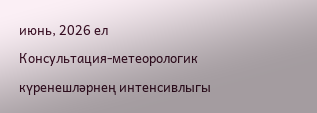июнь, 2026 ел
Консультация-метеорологик күренешләрнең интенсивлыгы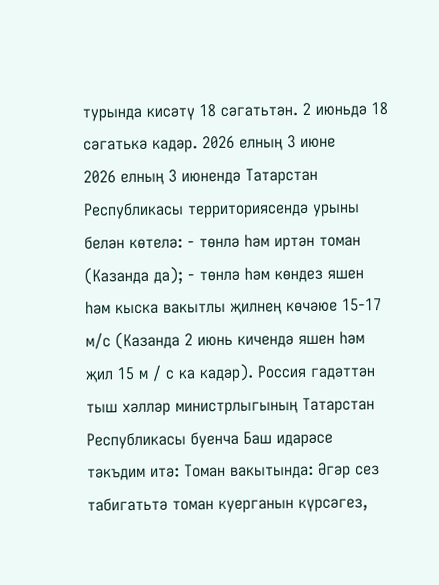турында кисәтү 18 сәгатьтән. 2 июньдә 18 сәгатькә кадәр. 2026 елның 3 июне
2026 елның 3 июнендә Татарстан Республикасы территориясендә урыны белән көтелә: - төнлә һәм иртән томан (Казанда да); - төнлә һәм көндез яшен һәм кыска вакытлы җилнең көчәюе 15-17 м/с (Казанда 2 июнь кичендә яшен һәм җил 15 м / с ка кадәр). Россия гадәттән тыш хәлләр министрлыгының Татарстан Республикасы буенча Баш идарәсе тәкъдим итә: Томан вакытында: Әгәр сез табигатьтә томан куерганын күрсәгез,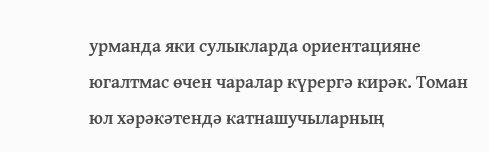урманда яки сулыкларда ориентацияне югалтмас өчен чаралар күрергә кирәк. Томан юл хәрәкәтендә катнашучыларның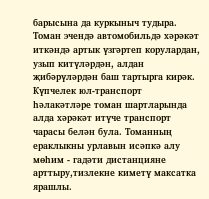барысына да куркыныч тудыра. Томан эчендә автомобильдә хәрәкәт иткәндә артык үзгәртеп корулардан, узып китүләрдән, алдан җибәрүләрдән баш тартырга кирәк. Күпчелек юл-транспорт һәлакәтләре томан шартларында алда хәрәкәт итүче транспорт чарасы белән була. Томанның ераклыкны урлавын исәпкә алу мөһим - гадәти дистанцияне арттыру,тизлекне киметү максатка ярашлы.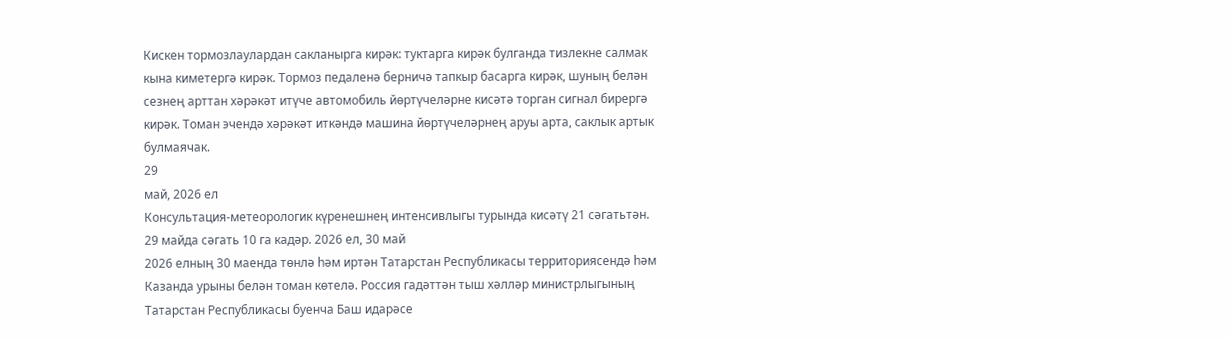Кискен тормозлаулардан сакланырга кирәк: туктарга кирәк булганда тизлекне салмак кына киметергә кирәк. Тормоз педаленә берничә тапкыр басарга кирәк, шуның белән сезнең арттан хәрәкәт итүче автомобиль йөртүчеләрне кисәтә торган сигнал бирергә кирәк. Томан эчендә хәрәкәт иткәндә машина йөртүчеләрнең аруы арта, саклык артык булмаячак.
29
май, 2026 ел
Консультация-метеорологик күренешнең интенсивлыгы турында кисәтү 21 сәгатьтән. 29 майда сәгать 10 га кадәр. 2026 ел, 30 май
2026 елның 30 маенда төнлә һәм иртән Татарстан Республикасы территориясендә һәм Казанда урыны белән томан көтелә. Россия гадәттән тыш хәлләр министрлыгының Татарстан Республикасы буенча Баш идарәсе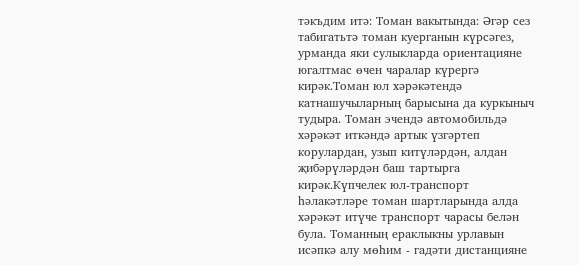тәкъдим итә: Томан вакытында: Әгәр сез табигатьтә томан куерганын күрсәгез, урманда яки сулыкларда ориентацияне югалтмас өчен чаралар күрергә кирәк.Томан юл хәрәкәтендә катнашучыларның барысына да куркыныч тудыра. Томан эчендә автомобильдә хәрәкәт иткәндә артык үзгәртеп корулардан, узып китүләрдән, алдан җибәрүләрдән баш тартырга кирәк.Күпчелек юл-транспорт һәлакәтләре томан шартларында алда хәрәкәт итүче транспорт чарасы белән була. Томанның ераклыкны урлавын исәпкә алу мөһим - гадәти дистанцияне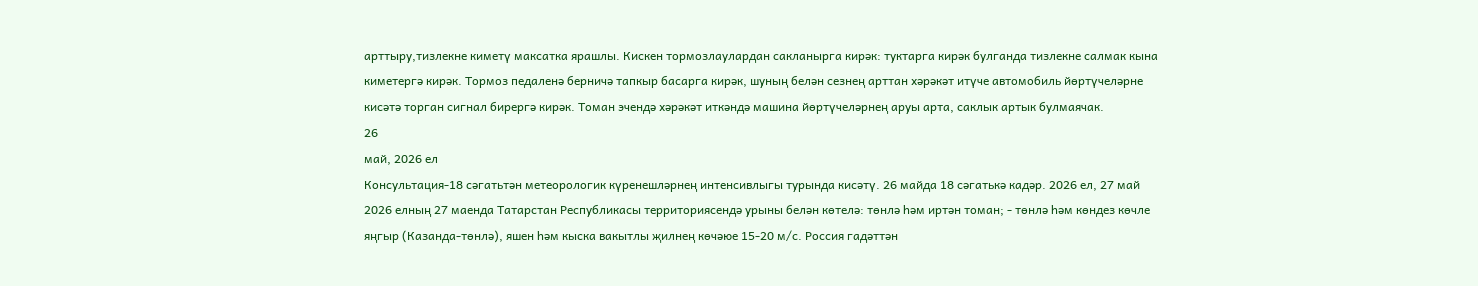арттыру,тизлекне киметү максатка ярашлы. Кискен тормозлаулардан сакланырга кирәк: туктарга кирәк булганда тизлекне салмак кына киметергә кирәк. Тормоз педаленә берничә тапкыр басарга кирәк, шуның белән сезнең арттан хәрәкәт итүче автомобиль йөртүчеләрне кисәтә торган сигнал бирергә кирәк. Томан эчендә хәрәкәт иткәндә машина йөртүчеләрнең аруы арта, саклык артык булмаячак.
26
май, 2026 ел
Консультация-18 сәгатьтән метеорологик күренешләрнең интенсивлыгы турында кисәтү. 26 майда 18 сәгатькә кадәр. 2026 ел, 27 май
2026 елның 27 маенда Татарстан Республикасы территориясендә урыны белән көтелә: төнлә һәм иртән томан; - төнлә һәм көндез көчле яңгыр (Казанда-төнлә), яшен һәм кыска вакытлы җилнең көчәюе 15-20 м/с. Россия гадәттән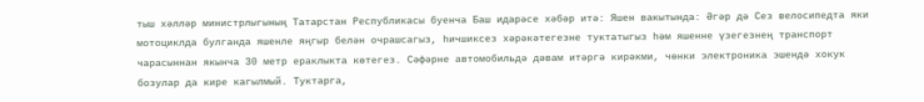тыш хәлләр министрлыгының Татарстан Республикасы буенча Баш идарәсе хәбәр итә: Яшен вакытында: Әгәр дә Сез велосипедта яки мотоциклда булганда яшенле яңгыр белән очрашсагыз, һичшиксез хәрәкәтегезне туктатыгыз һәм яшенне үзегезнең транспорт чарасыннан якынча 30 метр ераклыкта көтегез. Сәфәрне автомобильдә дәвам итәргә кирәкми, чөнки электроника эшендә хокук бозулар да кире кагылмый. Туктарга,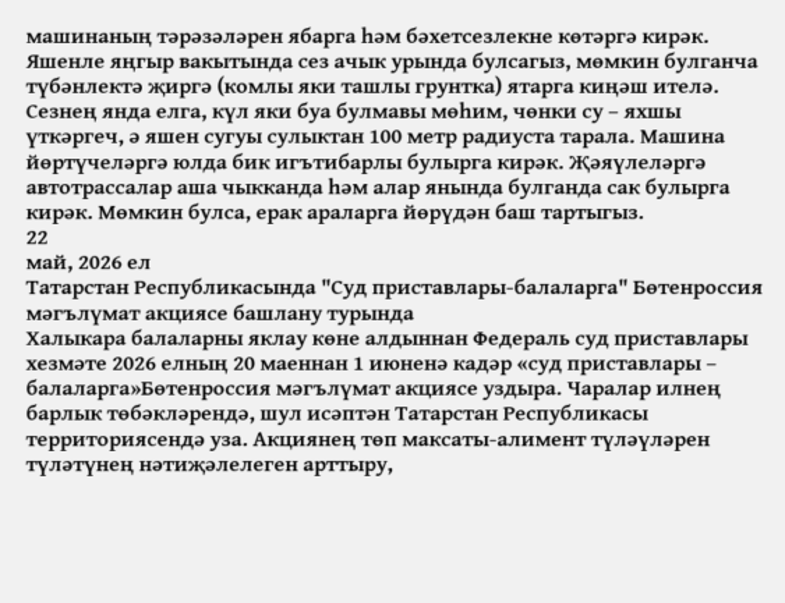машинаның тәрәзәләрен ябарга һәм бәхетсезлекне көтәргә кирәк. Яшенле яңгыр вакытында сез ачык урында булсагыз, мөмкин булганча түбәнлектә җиргә (комлы яки ташлы грунтка) ятарга киңәш ителә. Сезнең янда елга, күл яки буа булмавы мөһим, чөнки су – яхшы үткәргеч, ә яшен сугуы сулыктан 100 метр радиуста тарала. Машина йөртүчеләргә юлда бик игътибарлы булырга кирәк. Җәяүлеләргә автотрассалар аша чыкканда һәм алар янында булганда сак булырга кирәк. Мөмкин булса, ерак араларга йөрүдән баш тартыгыз.
22
май, 2026 ел
Татарстан Республикасында "Суд приставлары-балаларга" Бөтенроссия мәгълүмат акциясе башлану турында
Халыкара балаларны яклау көне алдыннан Федераль суд приставлары хезмәте 2026 елның 20 маеннан 1 июненә кадәр «суд приставлары – балаларга»Бөтенроссия мәгълүмат акциясе уздыра. Чаралар илнең барлык төбәкләрендә, шул исәптән Татарстан Республикасы территориясендә уза. Акциянең төп максаты-алимент түләүләрен түләтүнең нәтиҗәлелеген арттыру,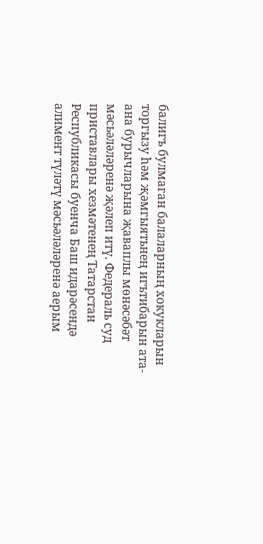балигъ булмаган балаларның хокукларын торгызу һәм җәмгыятьнең игътибарын ата-ана бурычларына җаваплы мөнәсәбәт мәсьәләләренә җәлеп итү. Федераль суд приставлары хезмәтенең Татарстан Республикасы буенча Баш идарәсендә алимент түләтү мәсьәләләренә аерым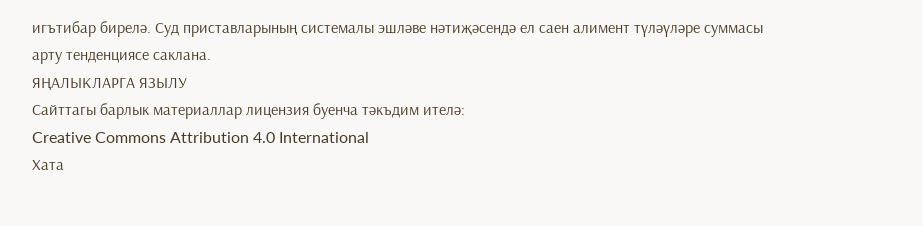игътибар бирелә. Суд приставларының системалы эшләве нәтиҗәсендә ел саен алимент түләүләре суммасы арту тенденциясе саклана.
ЯҢАЛЫКЛАРГА ЯЗЫЛУ
Сайттагы барлык материаллар лицензия буенча тәкъдим ителә:
Creative Commons Attribution 4.0 International
Хата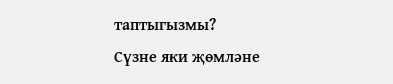таптыгызмы?
Сүзне яки җөмләне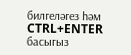билгеләгез һәм CTRL+ENTER басыгыз